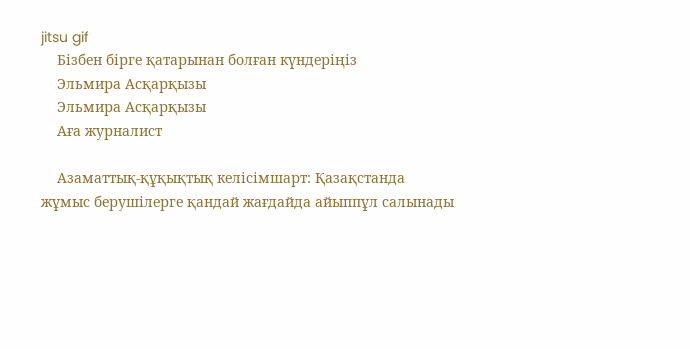jitsu gif
    Бізбен бірге қатарынан болған күндеріңіз
    Эльмира Асқарқызы
    Эльмира Асқарқызы
    Аға журналист

    Азаматтық-құқықтық келісімшарт: Қазақстанда жұмыс берушілерге қандай жағдайда айыппұл салынады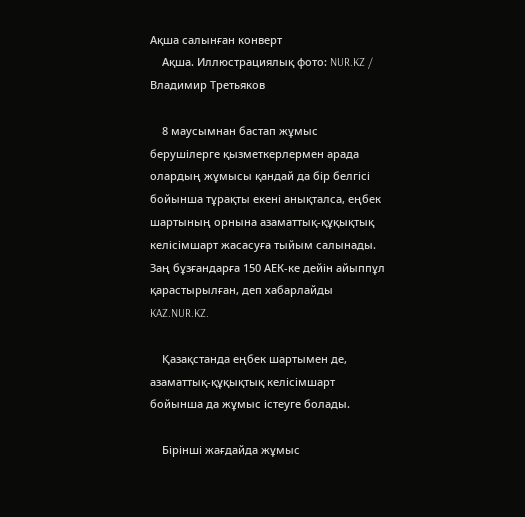Ақша салынған конверт
    Ақша. Иллюстрациялық фото: NUR.KZ / Владимир Третьяков

    8 маусымнан бастап жұмыс берушілерге қызметкерлермен арада олардың жұмысы қандай да бір белгісі бойынша тұрақты екені анықталса, еңбек шартының орнына азаматтық-құқықтық келісімшарт жасасуға тыйым салынады. Заң бұзғандарға 150 АЕК-ке дейін айыппұл қарастырылған, деп хабарлайды KAZ.NUR.KZ.

    Қазақстанда еңбек шартымен де, азаматтық-құқықтық келісімшарт бойынша да жұмыс істеуге болады.

    Бірінші жағдайда жұмыс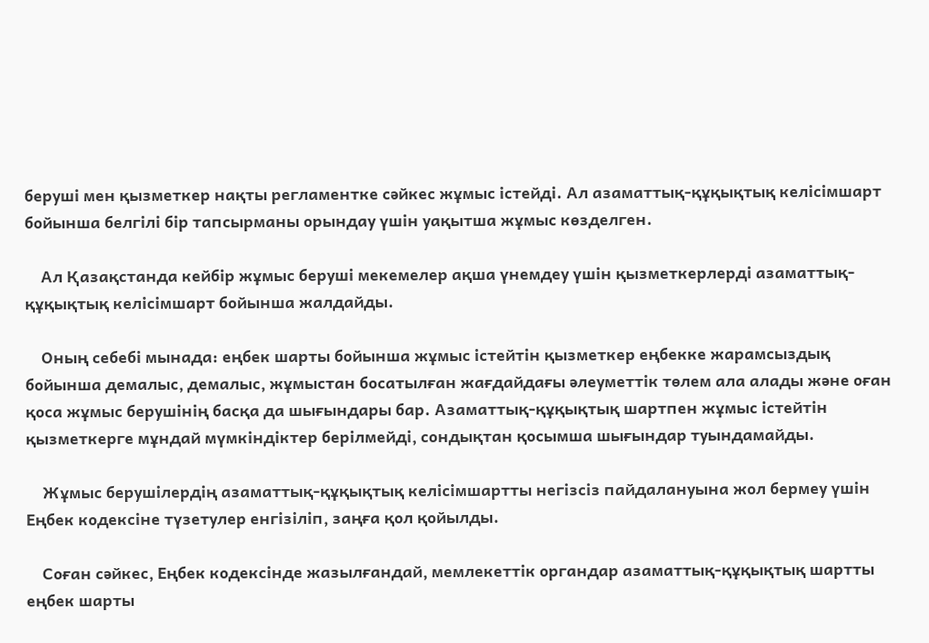беруші мен қызметкер нақты регламентке сәйкес жұмыс істейді. Ал азаматтық-құқықтық келісімшарт бойынша белгілі бір тапсырманы орындау үшін уақытша жұмыс көзделген.

    Ал Қазақстанда кейбір жұмыс беруші мекемелер ақша үнемдеу үшін қызметкерлерді азаматтық-құқықтық келісімшарт бойынша жалдайды.

    Оның себебі мынада: еңбек шарты бойынша жұмыс істейтін қызметкер еңбекке жарамсыздық бойынша демалыс, демалыс, жұмыстан босатылған жағдайдағы әлеуметтік төлем ала алады және оған қоса жұмыс берушінің басқа да шығындары бар. Азаматтық-құқықтық шартпен жұмыс істейтін қызметкерге мұндай мүмкіндіктер берілмейді, сондықтан қосымша шығындар туындамайды.

    Жұмыс берушілердің азаматтық-құқықтық келісімшартты негізсіз пайдалануына жол бермеу үшін Еңбек кодексіне түзетулер енгізіліп, заңға қол қойылды.

    Соған сәйкес, Еңбек кодексінде жазылғандай, мемлекеттік органдар азаматтық-құқықтық шартты еңбек шарты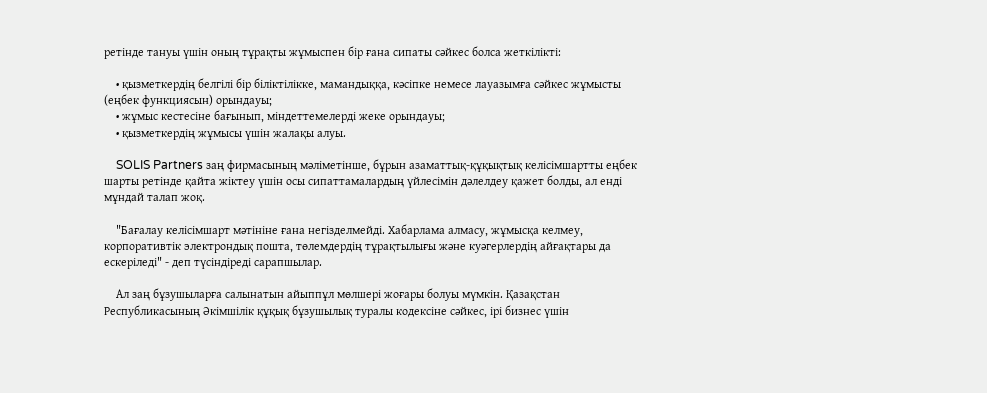ретінде тануы үшін оның тұрақты жұмыспен бір ғана сипаты сәйкес болса жеткілікті:

    • қызметкердің белгілі бір біліктілікке, мамандыққа, кәсіпке немесе лауазымға сәйкес жұмысты (еңбек функциясын) орындауы;
    • жұмыс кестесіне бағынып, міндеттемелерді жеке орындауы;
    • қызметкердің жұмысы үшін жалақы алуы.

    SOLIS Partners заң фирмасының мәліметінше, бұрын азаматтық-құқықтық келісімшартты еңбек шарты ретінде қайта жіктеу үшін осы сипаттамалардың үйлесімін дәлелдеу қажет болды, ал енді мұндай талап жоқ.

    "Бағалау келісімшарт мәтініне ғана негізделмейді. Хабарлама алмасу, жұмысқа келмеу, корпоративтік электрондық пошта, төлемдердің тұрақтылығы және куәгерлердің айғақтары да ескеріледі" - деп түсіндіреді сарапшылар.

    Ал заң бұзушыларға салынатын айыппұл мөлшері жоғары болуы мүмкін. Қазақстан Республикасының Әкімшілік құқық бұзушылық туралы кодексіне сәйкес, ірі бизнес үшін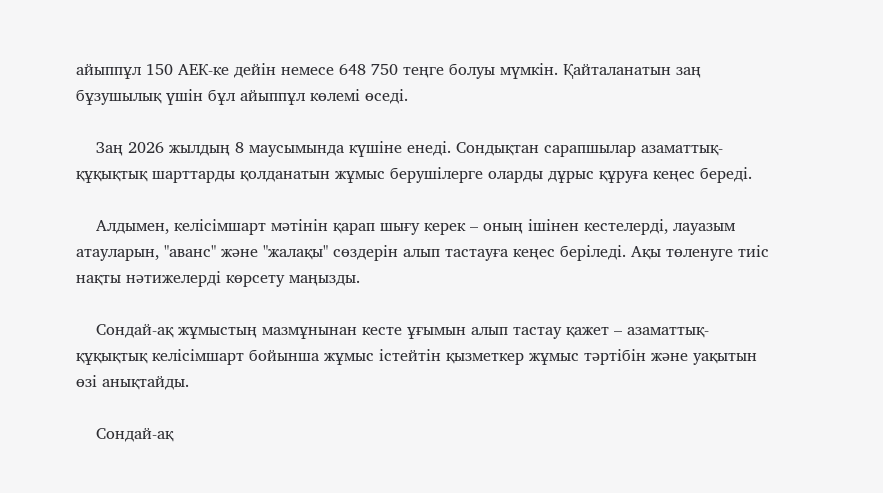айыппұл 150 АЕК-ке дейін немесе 648 750 теңге болуы мүмкін. Қайталанатын заң бұзушылық үшін бұл айыппұл көлемі өседі.

    Заң 2026 жылдың 8 маусымында күшіне енеді. Сондықтан сарапшылар азаматтық-құқықтық шарттарды қолданатын жұмыс берушілерге оларды дұрыс құруға кеңес береді.

    Алдымен, келісімшарт мәтінін қарап шығу керек – оның ішінен кестелерді, лауазым атауларын, "аванс" және "жалақы" сөздерін алып тастауға кеңес беріледі. Ақы төленуге тиіс нақты нәтижелерді көрсету маңызды.

    Сондай-ақ жұмыстың мазмұнынан кесте ұғымын алып тастау қажет – азаматтық-құқықтық келісімшарт бойынша жұмыс істейтін қызметкер жұмыс тәртібін және уақытын өзі анықтайды.

    Сондай-ақ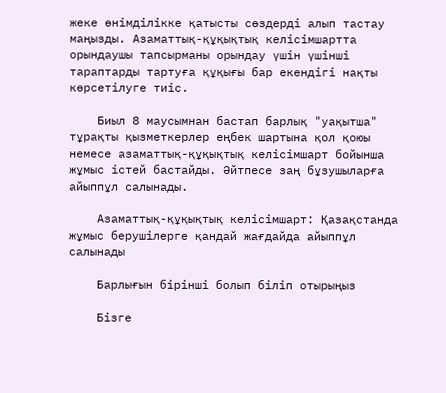жеке өнімділікке қатысты сөздерді алып тастау маңызды. Азаматтық-құқықтық келісімшартта орындаушы тапсырманы орындау үшін үшінші тараптарды тартуға құқығы бар екендігі нақты көрсетілуге тиіс.

    Биыл 8 маусымнан бастап барлық "уақытша" тұрақты қызметкерлер еңбек шартына қол қоюы немесе азаматтық-құқықтық келісімшарт бойынша жұмыс істей бастайды. Әйтпесе заң бұзушыларға айыппұл салынады.

    Азаматтық-құқықтық келісімшарт: Қазақстанда жұмыс берушілерге қандай жағдайда айыппұл салынады

    Барлығын бірінші болып біліп отырыңыз

    Бізге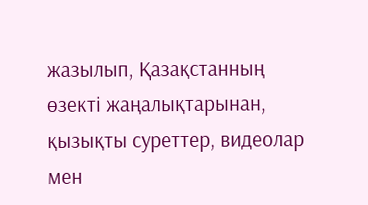жазылып, Қазақстанның өзекті жаңалықтарынан, қызықты суреттер, видеолар мен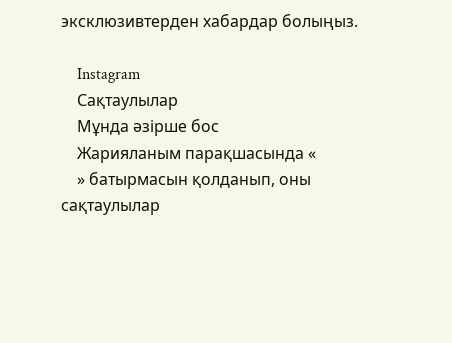эксклюзивтерден хабардар болыңыз.

    Instagram
    Сақтаулылар
    Мұнда әзірше бос
    Жарияланым парақшасында «
    » батырмасын қолданып, оны сақтаулылар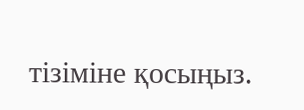тізіміне қосыңыз.